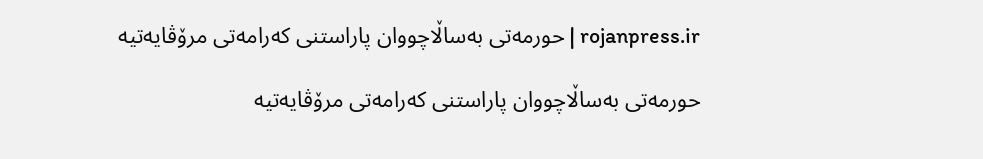rojanpress.ir | حورمەتی بەساڵاچووان پاراستنی کەرامەتی مرۆڤایەتیە

حورمەتی بەساڵاچووان پاراستنی کەرامەتی مرۆڤایەتیە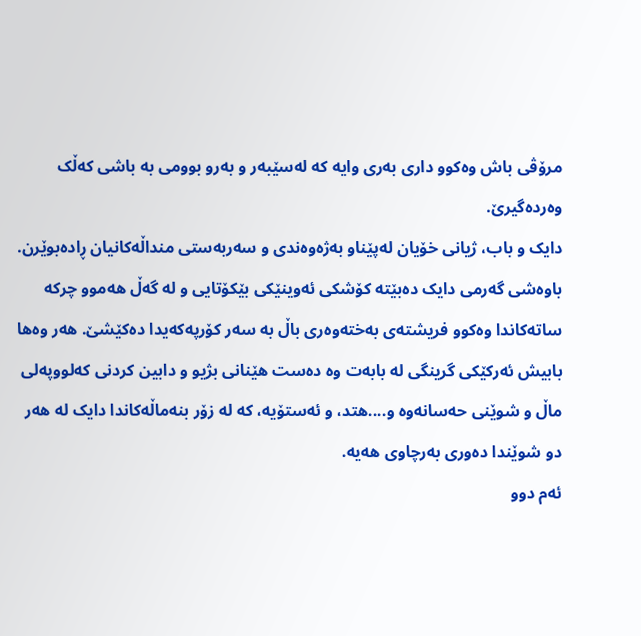مرۆڤی باش وەکوو داری بەری وایە کە لەسێبەر و بەرو بوومی بە باشی کەڵک وەردەگیرێ.
دایک و باب، ژیانی خۆیان لەپێناو بەژەوەندی و سەربەستی منداڵەکانیان ڕادەبوێرن.
باوەشی گەرمی دایک دەبێتە کۆشکی ئەوینێکی بێکۆتایی و لە گەڵ هەموو چرکە ساتەکاندا وەکوو فریشتەی بەختەوەری باڵ بە سەر کۆرپەکەیدا دەکێشێ. هەر وەها بابیش ئەرکێکی گرینگی لە بابەت وە دەست هێنانی بژیو و دابین کردنی کەلووپەلی ماڵ و شوێنی حەسانە‌وه و....هتد، و ئەستۆیە، کە لە زۆر بنەماڵەکاندا دایک لە هەر دو شوێندا دەوری بەرچاوی هەیە.
ئەم دوو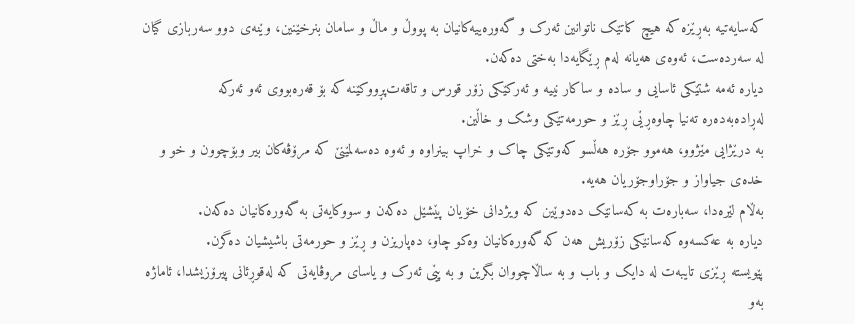کەسایەتیە بەڕێزە کە هیچ کاتێک ناتوانین ئەرک و گەورەییەکانیان بە پووڵ و ماڵ و سامان بنرخێنین، وێنەی دوو سەربازی گیان لە سەردەست، ئەوەی هەیانە لەم ڕێگایە‌دا بەختی دەکەن.
دیارە ئەمە شتێکی ئاسایی و سادە و ساکار نییە و ئەرکێکی زۆر قورس و تاقەت‌پڕووکێنە کە بۆ قەرەبووی ئەو ئەرکە
لەڕادەبەدەرە تەنیا چاوەڕێی ڕێز و حورمەتێکی وشک و خاڵین.
بە درێژایی مێژوو، هەموو جۆرە هەڵسو کەوتێکی چاک و خراپ بینراوە و ئەوە دەسەلمێنێ کە مرۆڤەکان بیر وبۆچوون و خو و خدەی جیاواز و جۆراوجۆریان هەیە.
بەڵام لێرەدا، سەبارەت بە کەسانێک دەدوێین کە ویژدانی خۆیان پێشێل دەکەن و سووکایەتی بە گەورەکانیان دەکەن.
دیارە بە عەکسەوە کەسانێکی زۆریش هەن کە گەورەکانیان وەکو چاو، دەپاریزن و ڕێز و حورمەتی باشیشیان دەگرن.
پێویستە ڕێزی تایبەت لە دایک و باب و بە ساڵاچووان بگرین و بە پێی ئەرک و یاسای مروڤایەتی کە لەقوڕئانی پیرۆزیشدا، ئاماژە بەو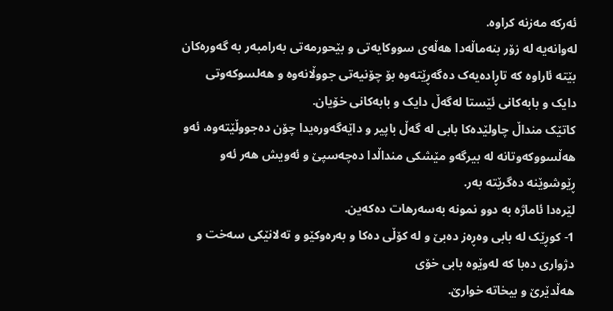ئەرکە مەزنە کراوە.
لەوانەیە لە زۆر بنەماڵەدا هەڵەی سووکایەتی و بێحورمەتی بەرامبەر بە گەورەکان بێتە ئاراوە کە تاڕادەیەک دەگەڕێتەوە بۆ چۆنیەتی جووڵانەوە و هەلسوکەوتی دایک و بابەکانی ئێستا لەگەڵ دایک و بابەکانی خۆیان.
کاتێک منداڵ چاولێدەکا بابی لە گەڵ باپیر و داێەگەورەیدا چۆن دەجووڵێتەوە، ئەو هەڵسووکەوتانە لە بیرگەو مێشکی منداڵدا دەچەسپێ و ئەویش هەر ئەو ڕێوشوێنە دەگرێتە بەر.
لێرەدا ئاماژە بە دوو نمونە بەسەرهات دەکەین.
1- کوڕێک لە بابی وەڕەز دەبێ و لە کۆڵی دەکا و بەرەوکێو و تەلانێکی سه‌خت و دژواری دەبا کە لەوێوە بابی خۆی
هەڵدێرێ و بیخاتە خوارێ.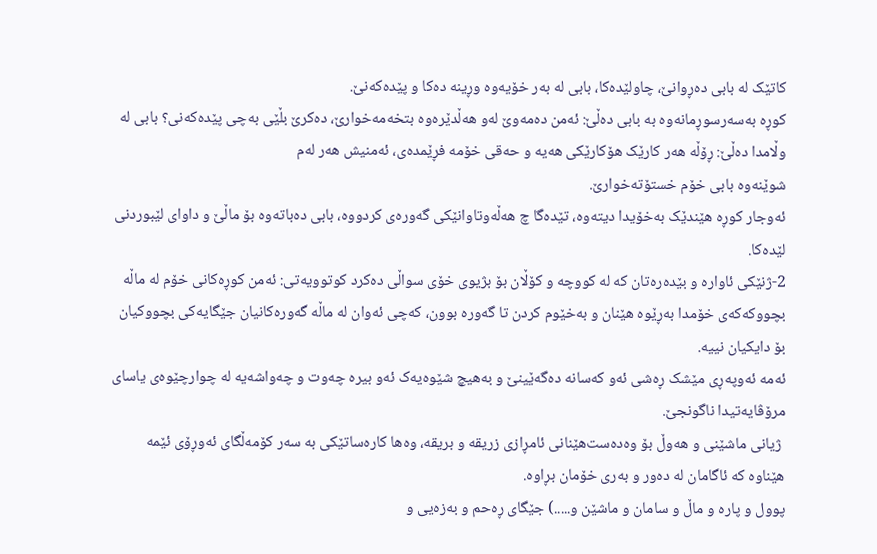کاتێک لە بابی دەڕوانێ، چاولێدەکا، بابی لە بەر خۆیەوە وڕینە دەکا و پێدەکەنێ.
کوڕە بەسەرسوڕمانەوە بە بابی دەڵێ: ئەمن دەمەوێ لەو هەڵدێرەوە بتخەمەخوارێ، دەکرێ بڵێی بەچی پێدەکەنی؟ بابی لە وڵامدا دەڵێ: ڕۆڵە هەر کارێک هۆکارێکی هەیە و حەقی خۆمە فڕێمدەی، ئەمنیش هەر لەم
شوێنەوە بابی خۆم خستۆتەخوارێ.
ئەوجار کوڕە هێندێک بەخۆیدا دیتەوە، تێدەگا چ هەڵەوتاوانێکی گەورەی کردووە، بابی دەباتەوە بۆ ماڵێ و داوای لێبوردنی لێدەکا.
2-ژنێکی ئاوارە و بێدەرەتان کە لە کووچە و کۆڵان بۆ بژیوی خۆی سواڵی دەکرد کوتوویەتی: ئەمن کوڕەکانی خۆم لە ماڵە بچووکەکەی خۆمدا بەڕێوە هێنان و بەخێوم کردن تا گەورە بوون، کەچی ئەوان لە ماڵە گەورەکانیان جێگایەکی بچووکیان بۆ دایکیان نییە.
ئەمە ئەوپەڕی مێشک ڕەشی ئەو کەسانە دەگەێینێ و بەهیچ شێوەیەک ئەو بیرە چەوت و چەواشەیە لە چوارچێوەی یاسای مرۆڤایەتیدا ناگونجێ.
 ژیانی ماشێنی و هەوڵ بۆ وەدەست‌هێنانی ئامڕازی زریقە و بریقە، وەها کارەساتێکی بە سەر کۆمەڵگای ئەوڕۆی ئێمە هێناوە کە ئاگامان لە دەور و بەری خۆمان بڕاوە.
پوول و پارە و ماڵ و سامان و ماشێن و.....) جێگای ڕەحم و بەزەیی و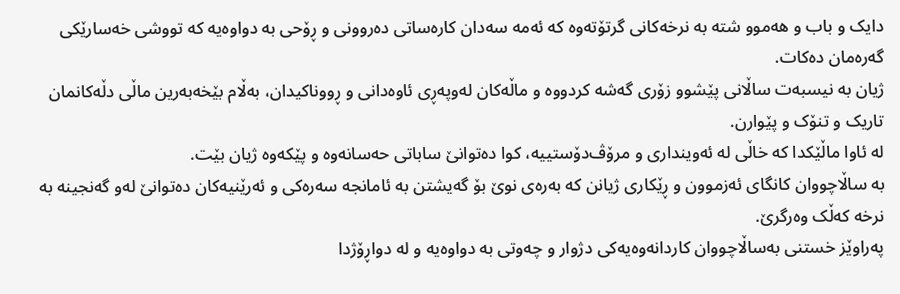دایک و باب و هەموو شتە بە نرخەکانی گرتۆتەوە کە ئەمە سەدان کارەساتی دەروونی و ڕۆحی بە دواوەیە کە تووشی خەسارێکی گەرەمان دەکات.
ژیان بە نیسبەت ساڵانی پێشوو زۆری گەشە کردووە و ماڵەکان لەوپەڕی ئاوەدانی و ڕووناکیدان، بەڵام بێخەبەرین ماڵی دڵەکانمان تاریک و تنۆک و پێوارن.
لە ئاوا ماڵێکدا کە خاڵی لە ئەوینداری و مرۆڤ‌دۆستییە، کوا دەتوانێ ساباتی حەسانەوە و پێکەوە ژیان بێت.
بە ساڵاچووان کانگای ئەزموون و ڕێکاری ژیانن کە بەرەی نوێ بۆ گەیشتن بە ئامانجە سەرەکی و ئەرێنیەکان دەتوانێ لەو گەنجینە بە نرخە کەڵک وەرگرێ.
پەراوێز خستنی بەساڵاچووان کاردانەوەیەکی دژوار و چەوتی بە دواوەیە و لە دواڕۆژدا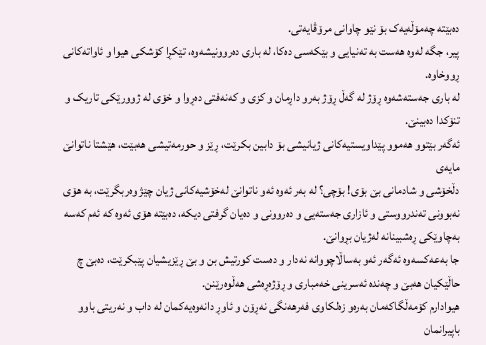دەبێتە چەمۆڵەیەک بۆ نێو چاوانی مرۆڤایەتی.
پیر، جگە لەوە هەست بە تەنیایی و بێکەسی دەکا، لە باری دەروونیشەوە، تێکڕا کۆشکی هیوا و ئاواتەکانی ڕووخاوە.
لە باری جەستە‌شەوە ڕۆژ لە گەڵ ڕۆژ بەرو داڕمان و کزی و کەنەفتی دەڕوا و خۆی لە ژوورێکی تاریک و تنۆکدا دەبینێ.
ئەگە‌ر بێتوو هەموو پێداویستیەکانی ژیانیشی بۆ دابین بکرێت، ڕێز و حورمەتیشی هەبێت، هێشتا ناتوانێ مایەی
دڵخۆشی و شادمانی بێ بۆی! بۆچی؟ لە بەر ئەوە ئەو ناتوانێ لەخۆشیەکانی ژیان چێژ وەربگرێت، بە هۆی نەبوونی تەندرووستی و ئازاری جەستەیی و دەروونی و دەیان گرفتی دیکە، دەبێتە هۆی ئەوە کە ئەم کەسە بەچاوێکی ڕەشبینانە لەژیان بڕوانێ.
جا بەعەکسەوە ئەگەر ئەو بەساڵاچووانە نەدار و دەست کورتیش بن و بێ ڕێزیشیان پێبکرێت، دەبێ چ حاڵێکیان هەبێ و چەندە ئەسرینی خەمباری و ڕۆژەڕەشی هەڵوەرێنن.
هیوادارم کۆمەڵگاکەمان بەرەو زەلکاوی فەرهەنگی نەڕۆن و ئاوڕ دانەوەیەکمان لە داب و نەریتی باوو باپیرانمان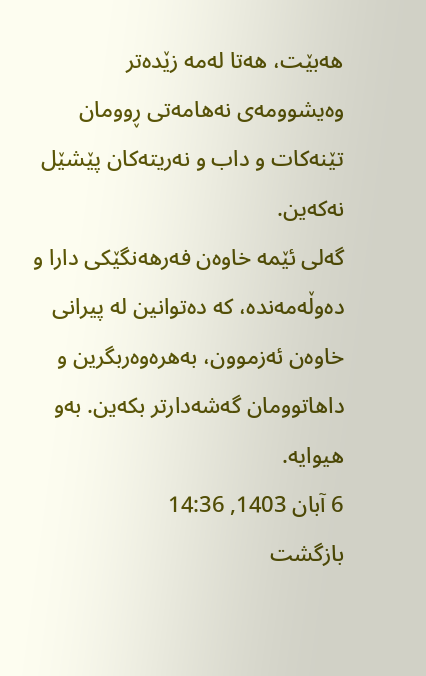هەبێت، هەتا لەمە زێدەتر وەیشوومەی نەهامەتی ڕوومان تێنەکات و داب و نەریتەکان پێشێل نەکەین.
گەلی ئێمە خاوەن فەرهەنگێکی دارا و دەوڵەمەندە، کە دەتوانین لە پیرانی خاوەن ئەزموون، بەهرەوەربگرین و داهاتوومان گەشەدارتر بکەین. بەو هیوایە.
6 آبان 1403, 14:36
بازگشت